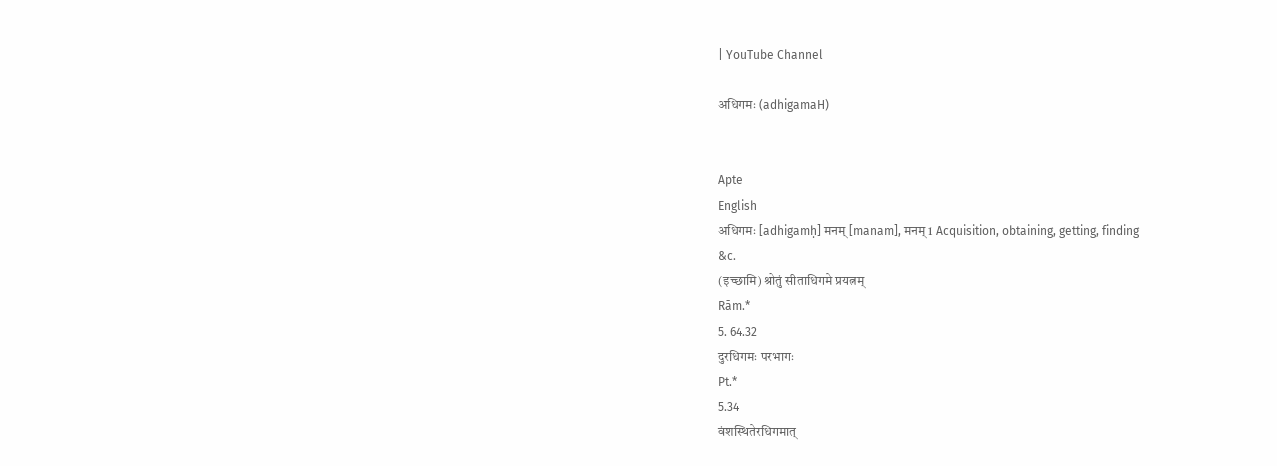| YouTube Channel

अधिगमः (adhigamaH)


Apte
English
अधिगमः [adhigamḥ] मनम् [manam], मनम् 1 Acquisition, obtaining, getting, finding
&c.
(इच्छामि) श्रोतुं सीताधिगमे प्रयत्नम्
Rām.*
5. 64.32
दुरधिगमः परभागः
Pt.*
5.34
वंशस्थितेरधिगमात्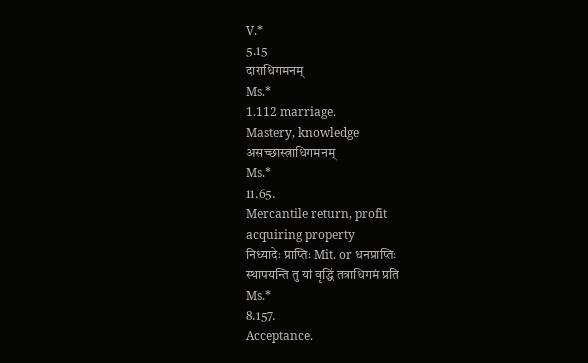V.*
5.15
दाराधिगमनम्
Ms.*
1.112 marriage.
Mastery, knowledge
असच्छास्त्राधिगमनम्
Ms.*
11.65.
Mercantile return, profit
acquiring property
निध्यादेः प्राप्तिः Mit. or धनप्राप्तिः
स्थापयन्ति तु यां वृद्धिं तत्राधिगमं प्रति
Ms.*
8.157.
Acceptance.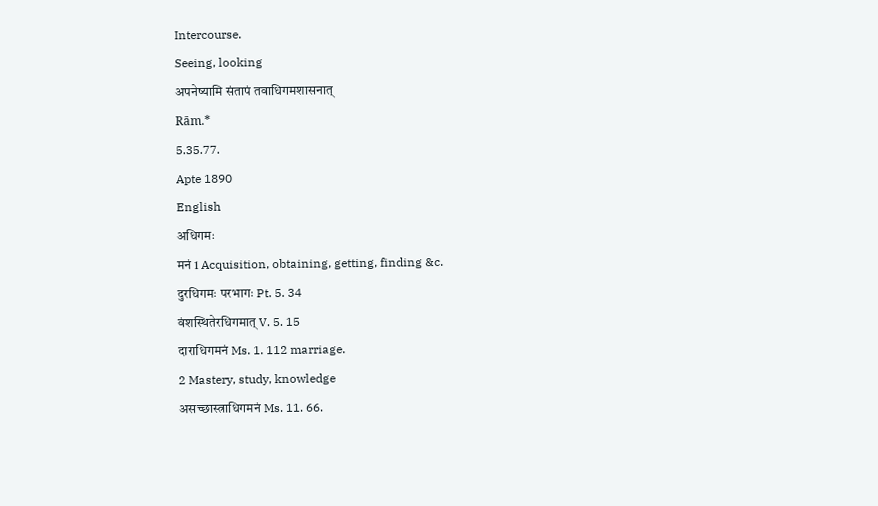Intercourse.
Seeing, looking
अपनेष्यामि संतापं तवाधिगमशासनात्
Rām.*
5.35.77.
Apte 1890
English
अधिगमः
मनं 1 Acquisition, obtaining, getting, finding &c.
दुरधिगमः परभागः Pt. 5. 34
वंशस्थितेरधिगमात् V. 5. 15
दाराधिगमनं Ms. 1. 112 marriage.
2 Mastery, study, knowledge
असच्छास्त्राधिगमनं Ms. 11. 66.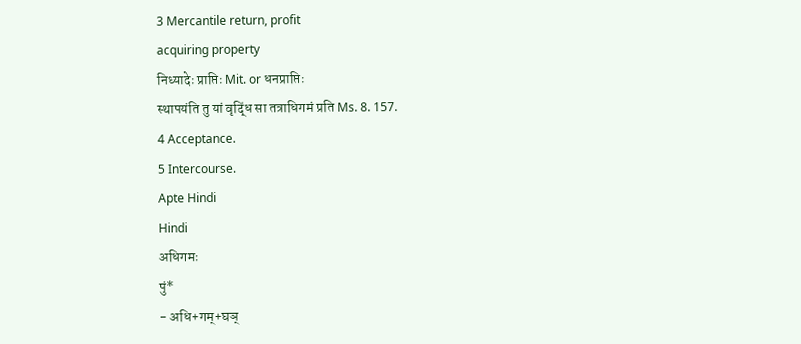3 Mercantile return, profit
acquiring property
निध्यादेः प्राप्तिः Mit. or धनप्राप्तिः
स्थापयंति तु यां वृद्धिं सा तत्राधिगमं प्रति Ms. 8. 157.
4 Acceptance.
5 Intercourse.
Apte Hindi
Hindi
अधिगमः
पुं*
- अधि+गम्+घञ्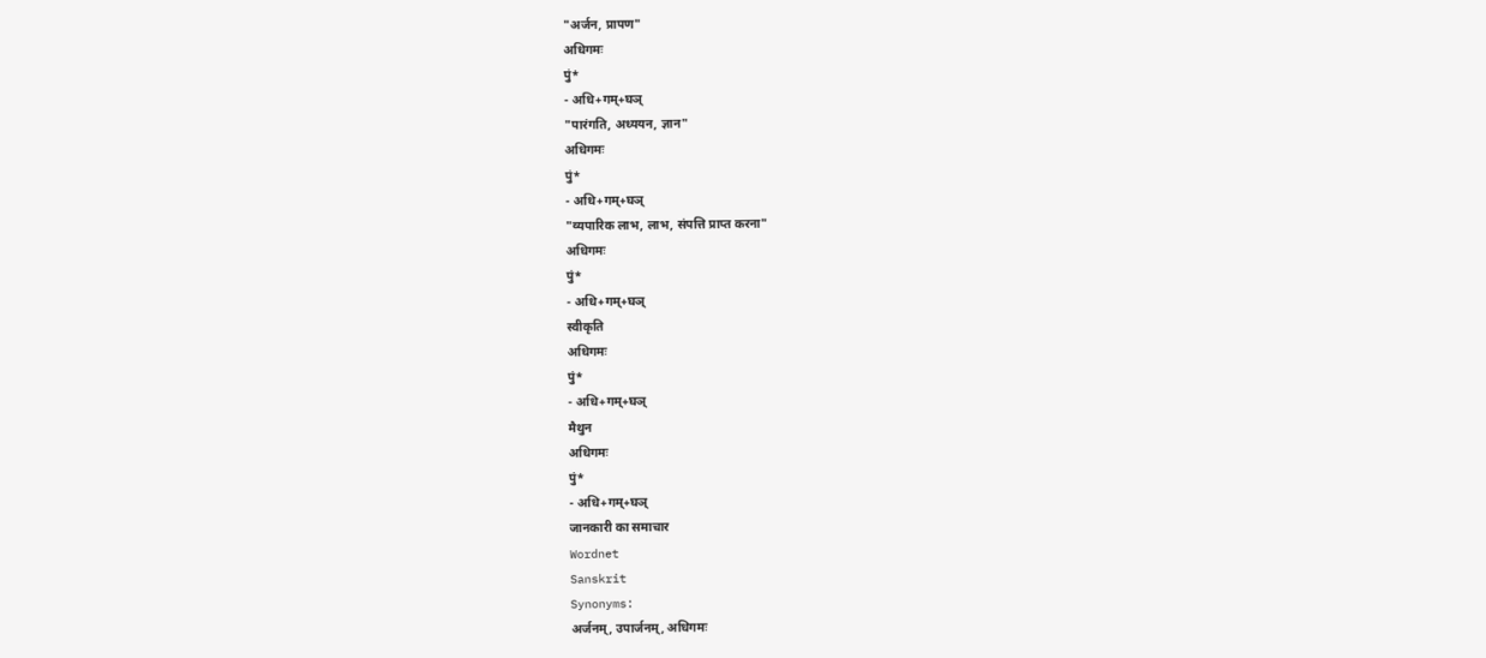"अर्जन, प्रापण"
अधिगमः
पुं*
- अधि+गम्+घञ्
"पारंगति, अध्ययन, ज्ञान"
अधिगमः
पुं*
- अधि+गम्+घञ्
"व्यपारिक लाभ, लाभ, संपत्ति प्राप्त करना"
अधिगमः
पुं*
- अधि+गम्+घञ्
स्वीकृति
अधिगमः
पुं*
- अधि+गम्+घञ्
मैथुन
अधिगमः
पुं*
- अधि+गम्+घञ्
जानकारी का समाचार
Wordnet
Sanskrit
Synonyms:
अर्जनम्, उपार्जनम्, अधिगमः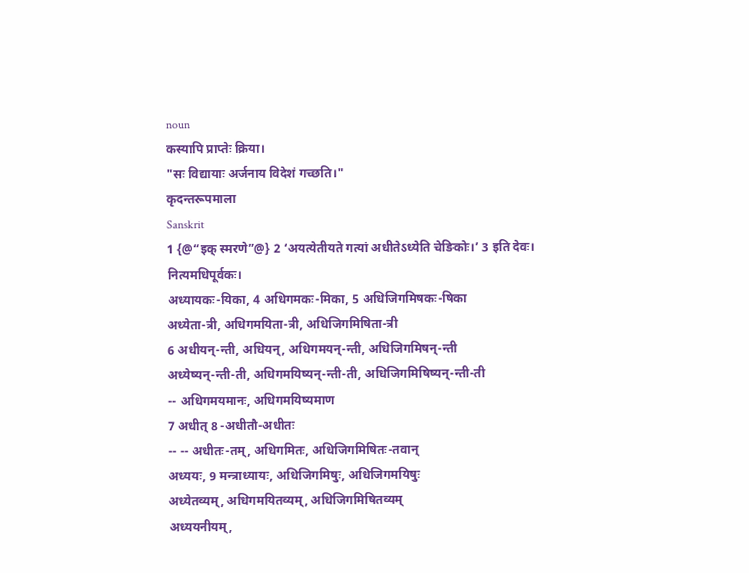noun
कस्यापि प्राप्तेः क्रिया।
"सः विद्यायाः अर्जनाय विदेशं गच्छति।"
कृदन्तरूपमाला
Sanskrit
1 {@“इक् स्मरणे”@} 2 ‘अयत्येतीयते गत्यां अधीतेऽध्येति चेङिकोः।’ 3 इति देवः।
नित्यमधिपूर्वकः।
अध्यायकः-यिका, 4 अधिगमकः-मिका, 5 अधिजिगमिषकः-षिका
अध्येता-त्री, अधिगमयिता-त्री, अधिजिगमिषिता-त्री
6 अधीयन्-न्ती, अधियन्, अधिगमयन्-न्ती, अधिजिगमिषन्-न्ती
अध्येष्यन्-न्ती-ती, अधिगमयिष्यन्-न्ती-ती, अधिजिगमिषिष्यन्-न्ती-ती
-- अधिगमयमानः, अधिगमयिष्यमाण
7 अधीत् 8 -अधीतौ-अधीतः
-- -- अधीतः-तम्, अधिगमितः, अधिजिगमिषितः-तवान्
अध्ययः, 9 मन्त्राध्यायः, अधिजिगमिषुः, अधिजिगमयिषुः
अध्येतव्यम्, अधिगमयितव्यम्, अधिजिगमिषितव्यम्
अध्ययनीयम्,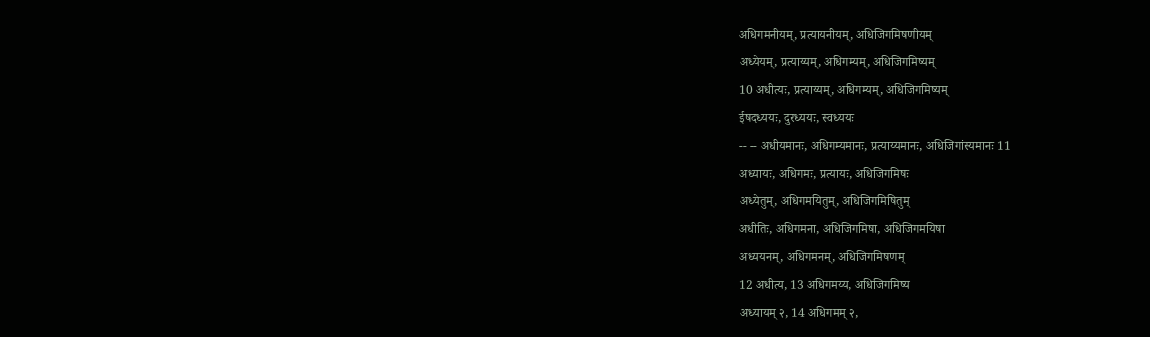अधिगमनीयम्, प्रत्यायनीयम्, अधिजिगमिषणीयम्
अध्येयम्, प्रत्याय्यम्, अधिगम्यम्, अधिजिगमिष्यम्
10 अधीत्यः, प्रत्याय्यम्, अधिगम्यम्, अधिजिगमिष्यम्
ईषदध्ययः, दुरध्ययः, स्वध्ययः
-- -- अधीयमानः, अधिगम्यमानः, प्रत्याय्यमानः, अधिजिगांस्यमानः 11
अध्यायः, अधिगमः, प्रत्यायः, अधिजिगमिषः
अध्येतुम्, अधिगमयितुम्, अधिजिगमिषितुम्
अधीतिः, अधिगमना, अधिजिगमिषा, अधिजिगमयिषा
अध्ययनम्, अधिगमनम्, अधिजिगमिषणम्
12 अधीत्य, 13 अधिगमय्य, अधिजिगमिष्य
अध्यायम् २, 14 अधिगमम् २,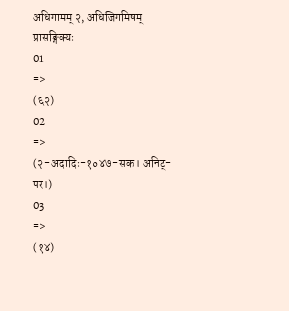अधिगामम् २, अधिजिगमिषम्
प्रासङ्गिक्यः
01
=>
(६२)
02
=>
(२-अदादिः-१०४७-सक। अनिट्-पर।)
03
=>
(१४)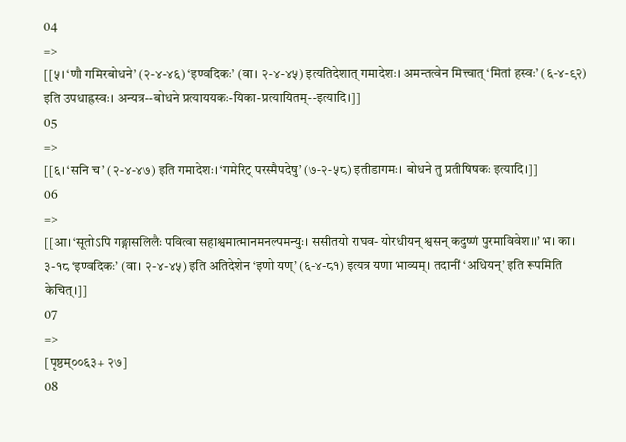04
=>
[[५। ‘णौ गमिरबोधने’ (२-४-४६) ‘इण्वदिकः’ (वा। २-४-४५) इत्यतिदेशात् गमादेशः। अमन्तत्वेन मित्त्वात् ‘मितां हस्वः’ (६-४-९२) इति उपधाह्रस्वः। अन्यत्र--बोधने प्रत्याययकः-यिका-प्रत्यायितम्--इत्यादि।]]
05
=>
[[६। ‘सनि च’ (२-४-४७) इति गमादेशः। ‘गमेरिट् परस्मैपदेषु’ (७-२-५८) इतीडागमः। बोधने तु प्रतीषिषकः इत्यादि।]]
06
=>
[[आ। ‘सूतोऽपि गङ्गासलिलैः पवित्वा सहाश्वमात्मानमनल्पमन्युः। ससीतयो राघव- योरधीयन् श्वसन् कदुष्णं पुरमाविवेश।।’ भ। का। ३-१८ ‘इण्वदिकः’ (वा। २-४-४५) इति अतिदेशेन ‘इणो यण्’ (६-४-८१) इत्यत्र यणा भाव्यम्। तदानीं ‘अधियन्’ इति रूपमिति केचित्।]]
07
=>
[पृष्ठम्००६३+ २७]
08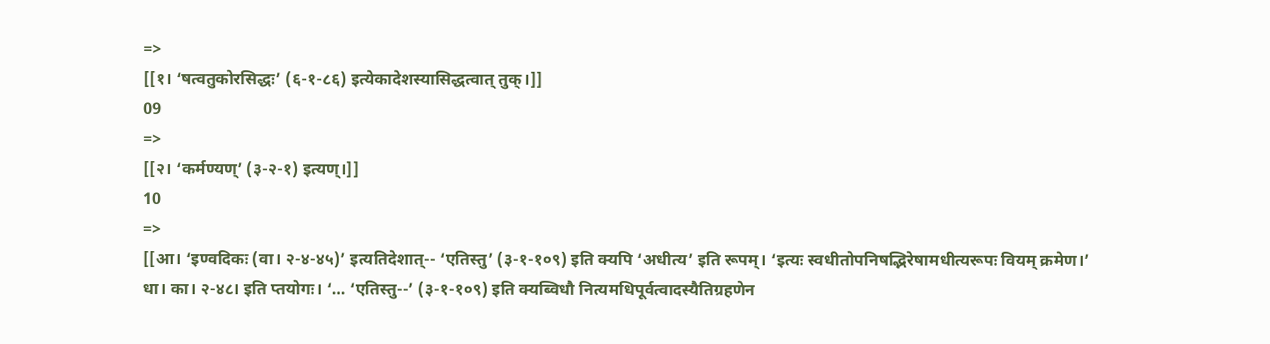=>
[[१। ‘षत्वतुकोरसिद्धः’ (६-१-८६) इत्येकादेशस्यासिद्धत्वात् तुक्।]]
09
=>
[[२। ‘कर्मण्यण्’ (३-२-१) इत्यण्।]]
10
=>
[[आ। ‘इण्वदिकः (वा। २-४-४५)’ इत्यतिदेशात्-- ‘एतिस्तु’ (३-१-१०९) इति क्यपि ‘अधीत्य’ इति रूपम्। ‘इत्यः स्वधीतोपनिषद्भिरेषामधीत्यरूपः वियम् क्रमेण।’ धा। का। २-४८। इति प्तयोगः। ‘… ‘एतिस्तु--’ (३-१-१०९) इति क्यब्विधौ नित्यमधिपूर्वत्वादस्यैतिग्रहणेन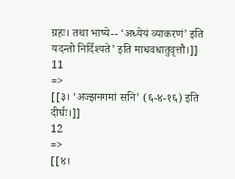ग्रहः। तथा भाष्ये-- ‘अध्येयं व्याकरणं’ इति यदन्तो निर्दिश्यते’ इति माधवधातुवृत्तौ।]]
11
=>
[[३। ‘अज्झनगमां सनि’ (६-४-१६) इति दीर्घः।]]
12
=>
[[४।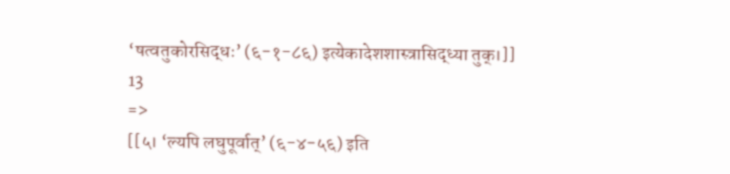‘षत्वतुकोरसिद्धः’ (६-१-८६) इत्येकादेशशास्त्रासिद्ध्या तुक्।]]
13
=>
[[५। ‘ल्यपि लघुपूर्वात्’ (६-४-५६) इति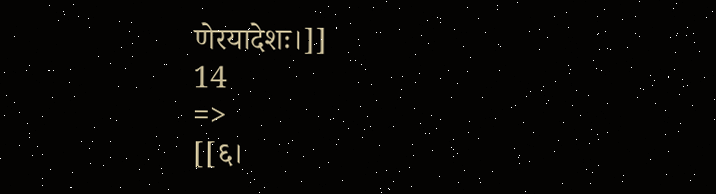णेरयादेशः।]]
14
=>
[[६।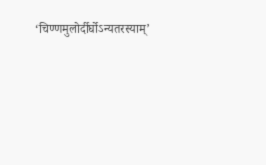‘चिण्णमुलोर्दीर्घोऽन्यतरस्याम्’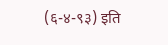(६-४-९३) इति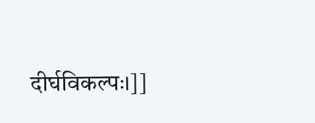दीर्घविकल्पः।]]